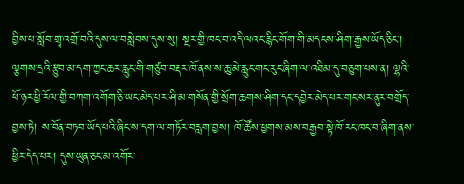བྱིས་པ་སློབ་གྲྭ་འགྲོ་བའི་དུས་ལ་བསླེབས་དུས་སུ། སྔར་གྱི་ཁང་བ་འདི་ལའང་རྙིང་གོག་གི་མདངས་ཤིག་རྒྱས་ཡོད་ཅིང་། ལྕགས་དྲའི་རྩུབ་མ་དག་ཀྱང་ཆར་རླུང་གི་གཙུབ་བརྡར་ཁོ་ནས་ས་ཆུ་མེ་རླུང་གང་རུང་ཞིག་ལ་འཐིམ་དུ་བཅུག་པས་ན། ལྷའི་ཕོ་ཉར་ཕྱི་རོལ་གྱི་བཀག་འགོག་ཅི་ཡང་མེད་པར་ཤི་མ་གསོན་གྱི་སྲོག་ཆགས་ཤིག་དང་དབྱེར་མེད་པར་གང་སར་ནུར་བགྲོད་བྱས་ཏེ། ས་བོན་བཏབ་ཡོད་པའི་ཞིང་ས་དག་ལ་གཏོར་བརླག་བྱས། ཁོ་ཚོས་ཕྱགས་མས་བརྒྱབ་སྟེ་ཁོ་རང་ཁང་བ་ཞིག་ནས་ཕྱིར་དེད་པར། དུས་ཡུན་ཅང་མ་འགོར་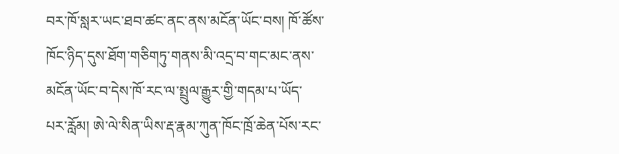བར་ཁོ་སླར་ཡང་ཐབ་ཚང་ནང་ནས་མངོན་ཡོང་བས། ཁོ་ཚོས་ཁོང་ཉིད་དུས་ཐོག་གཅིགཏུ་གནས་མི་འདྲ་བ་གང་མང་ནས་མངོན་ཡོང་བ་དེས་ཁོ་རང་ལ་སྤྲུལ་རྒྱུར་གྱི་གདམ་པ་ཡོད་པར་རློམ། ཨེ་ལེ་སིན་ཡིས་རྡ་རྣམ་ཀུན་ཁོང་ཁྲོ་ཆེན་པོས་རང་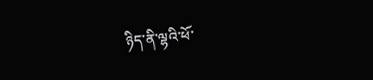ཉིད་ནི་ལྷའི་ཕོ་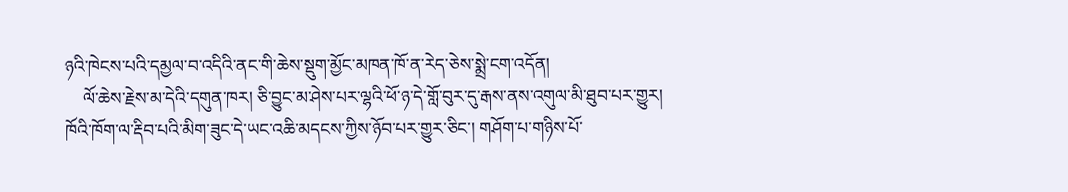ཉའི་ཁེངས་པའི་དམྱལ་བ་འདིའི་ནང་གི་ཆེས་སྡུག་མྱོང་མཁན་ཁོ་ན་རེད་ཅེས་སྨྲེ་ངག་འདོན།
    ལོ་ཆེས་རྗེས་མ་དེའི་དགུན་ཁར། ཅི་བྱུང་མ་ཤེས་པར་ལྷའི་ཕོ་ཉ་དེ་གློ་བུར་དུ་རྒས་ནས་འགུལ་མི་ཐུབ་པར་གྱུར། ཁོའི་ཁོག་ལ་རྡིབ་པའི་མིག་ཟུང་དེ་ཡང་འཆི་མདངས་ཀྱིས་ཉོབ་པར་གྱུར་ཅིང་། གཤོག་པ་གཉིས་པོ་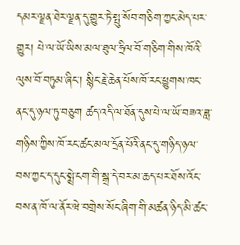དམར་ལྗན་ཐེར་ལྗན་དུ་གྱུར་ཏེ་སྤུ་སོབ་གཅིག་ཀྱང་མེད་པར་གྱུར། པེ་ལ་ཡོ་ཡིས་མལ་ཐུལ་ཧྲིལ་བོ་གཅིག་གིས་ཁོའི་ལུས་བོ་བཏུམ་ཞིང་། སྙིང་རྗེ་ཆེན་པོས་ཁོ་རང་ཕྱུགས་ཁང་ནང་དུ་ཉལ་ཏུ་བཅུག ཚད་འདི་ལ་ཐོན་དུས་པེ་ལ་ཡོ་བཟའ་ཟླ་གཉིས་ཀྱིས་ཁོ་རང་ཚང་མལ་དྲོན་པོའི་ནང་དུ་གཉིད་ཉལ་བས་ཀྱང་ད་དུང་སྨྲེ་ངག་གི་སྒྲ་དེ་བར་མ་ཆད་པར་ཐོས་འོང་བས་ན་ཁོ་ལ་ནོར་ཝེ་བགྲེས་སོང་ཞིག་གི་མཚན་ཉིད་མི་ཚང་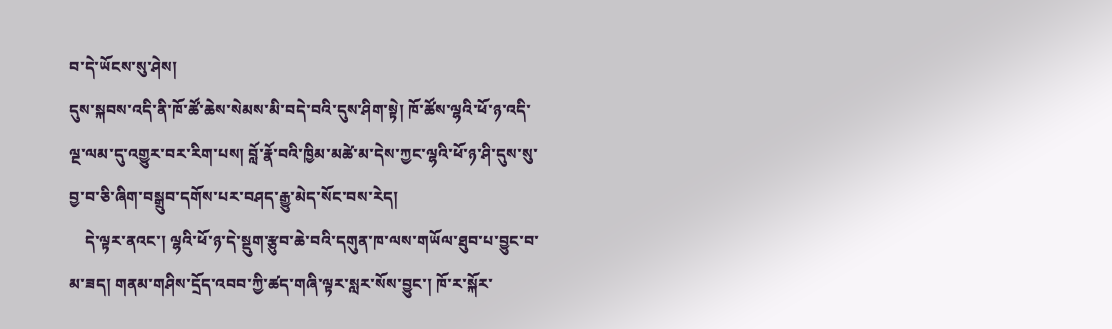བ་དེ་ཡོངས་སུ་ཤེས།
དུས་སྐབས་འདི་ནི་ཁོ་ཚོ་ཆེས་སེམས་མི་བདེ་བའི་དུས་ཤིག་སྟེ། ཁོ་ཚོས་ལྷའི་ཕོ་ཉ་འདི་ལྔ་ལམ་དུ་འགྱུར་བར་རིག་པས། བློ་རྣོ་བའི་ཁྱིམ་མཚེ་མ་དེས་ཀྱང་ལྷའི་ཕོ་ཉ་ཤི་དུས་སུ་བྱ་བ་ཅི་ཞིག་བསྒྲུབ་དགོས་པར་བཤད་རྒྱུ་མེད་སོང་བས་རེད།
    དེ་ལྟར་ནའང་། ལྷའི་ཕོ་ཉ་དེ་སྡུག་རྩུབ་ཆེ་བའི་དགུན་ཁ་ལས་གཡོལ་ཐུབ་པ་བྱུང་བ་མ་ཟད། གནམ་གཤིས་དྲོད་འབབ་ཀྱི་ཚད་གཞི་ལྟར་སླར་སོས་བྱུང་། ཁོ་ར་སྐོར་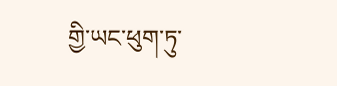གྱི་ཡང་ཕུག་ཏུ་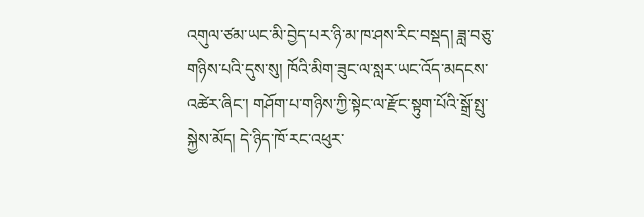འགུལ་ཙམ་ཡང་མི་བྱེད་པར་ཉི་མ་ཁ་ཤས་རིང་བསྡད། ཟླ་བཅུ་གཉིས་པའི་དུས་སུ། ཁོའི་མིག་ཟུང་ལ་སླར་ཡང་འོད་མདངས་འཚེར་ཞིང་། གཤོག་པ་གཉིས་ཀྱི་སྟེང་ལ་རྫོང་སྟུག་པོའི་སྒྲོ་སྤུ་སྐྱེས་མོད། དེ་ཉིད་ཁོ་རང་འཕུར་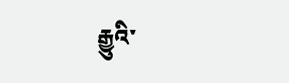རྒྱུའི་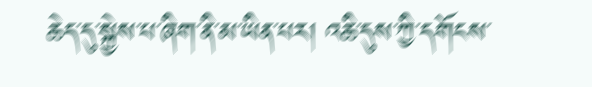ཆེད་དུ་སྐྱེས་པ་ཞིག་ནི་མ་ཡིན་པར། འཆི་དུས་ཀྱི་དགོངས་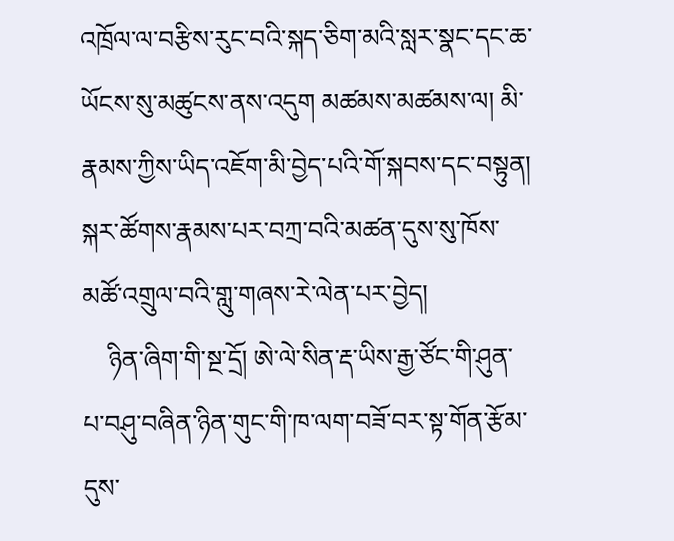འཁྲོལ་ལ་བརྩིས་རུང་བའི་སྐད་ཅིག་མའི་སླར་སྣང་དང་ཆ་ཡོངས་སུ་མཚུངས་ནས་འདུག མཚམས་མཚམས་ལ། མི་རྣམས་ཀྱིས་ཡིད་འཇོག་མི་བྱེད་པའི་གོ་སྐབས་དང་བསྟུན། སྐར་ཚོགས་རྣམས་པར་བཀྲ་བའི་མཚན་དུས་སུ་ཁོས་མཚོ་འགྲུལ་བའི་གླུ་གཞས་རེ་ལེན་པར་བྱེད།
    ཉིན་ཞིག་གི་སྔ་དྲོ། ཨེ་ལེ་སིན་རྡ་ཡིས་རྒྱ་ཙོང་གི་ཤུན་པ་བཤུ་བཞིན་ཉིན་གུང་གི་ཁ་ལག་བཟོ་བར་སྟ་གོན་རྩོམ་དུས་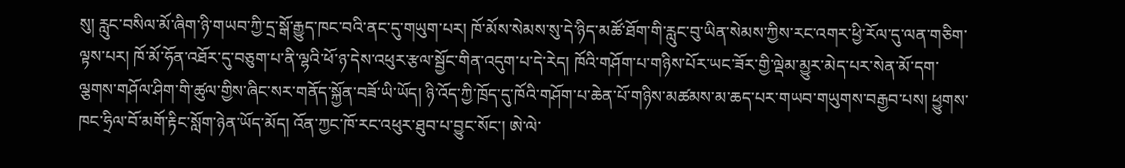སུ། རླུང་བསིལ་མོ་ཞིག་ཉི་གཡབ་ཀྱི་དྲ་སྒོ་རྒྱུད་ཁང་བའི་ནང་དུ་གཡུག་པར། ཁོ་མོས་སེམས་སུ་དེ་ཉིད་མཚོ་ཐོག་གི་རླུང་བུ་ཡིན་སེམས་ཀྱིས་རང་འགར་ཕྱི་རོལ་དུ་ལན་གཅིག་ལྟས་པར། ཁོ་མོ་ཧོན་འཐོར་དུ་བཅུག་པ་ནི་ལྷའི་ཕོ་ཉ་དེས་འཕུར་རྩལ་སྦྱོང་གིན་འདུག་པ་དེ་རེད། ཁོའི་གཤོག་པ་གཉིས་པོར་ཡང་ཟོར་གྱི་ལྡེམ་མྱུར་མེད་པར་སེན་མོ་དག་ལྕགས་གཤོལ་ཤིག་གི་ཚུལ་གྱིས་ཞིང་སར་གནོད་སྐྱོན་བཟོ་ཡི་ཡོད། ཉི་འོད་ཀྱི་ཁྲོད་དུ་ཁོའི་གཤོག་པ་ཆེན་པོ་གཉིས་མཚམས་མ་ཆད་པར་གཡབ་གཡུགས་བརྒྱབ་པས། ཕྱུགས་ཁང་ཧྲིལ་བོ་མགོ་རྟིང་སློག་ཉེན་ཡོད་མོད། འོན་ཀྱང་ཁོ་རང་འཕུར་ཐུབ་པ་བྱུང་སོང་། ཨེ་ལེ་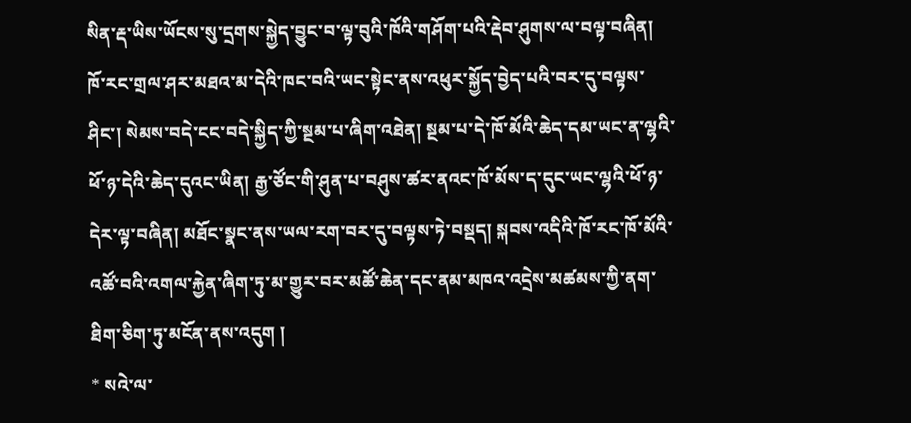སིན་རྡ་ཡིས་ཡོངས་སུ་དྲགས་སྐྱེད་བྱུང་བ་ལྟ་བུའི་ཁོའི་གཤོག་པའི་རྡེབ་ཤུགས་ལ་བལྟ་བཞིན། ཁོ་རང་གྲལ་ཤར་མཐའ་མ་དེའི་ཁང་བའི་ཡང་སྟེང་ནས་འཕུར་སྐྱོད་བྱེད་པའི་བར་དུ་བལྟས་ཤིང་། སེམས་བདེ་ངང་བདེ་སྐྱིད་ཀྱི་སྔམ་པ་ཞིག་འཐེན། སྔམ་པ་དེ་ཁོ་མོའི་ཆེད་དམ་ཡང་ན་ལྷའི་ཕོ་ཉ་དེའི་ཆེད་དུའང་ཡིན། རྒྱ་ཙོང་གི་ཤུན་པ་བཤུས་ཚར་ནའང་ཁོ་མོས་ད་དུང་ཡང་ལྷའི་ཕོ་ཉ་དེར་ལྟ་བཞིན། མཐོང་སྣང་ནས་ཡལ་རག་བར་དུ་བལྟས་ཏེ་བསྡད། སྐབས་འདིའི་ཁོ་རང་ཁོ་མོའི་འཚོ་བའི་འགལ་རྐྱེན་ཞིག་ཏུ་མ་གྱུར་བར་མཚོ་ཆེན་དང་ནམ་མཁའ་འདྲེས་མཚམས་ཀྱི་ནག་ཐིག་ཅིག་ཏུ་མངོན་ནས་འདུག །
* སའེ་ལ་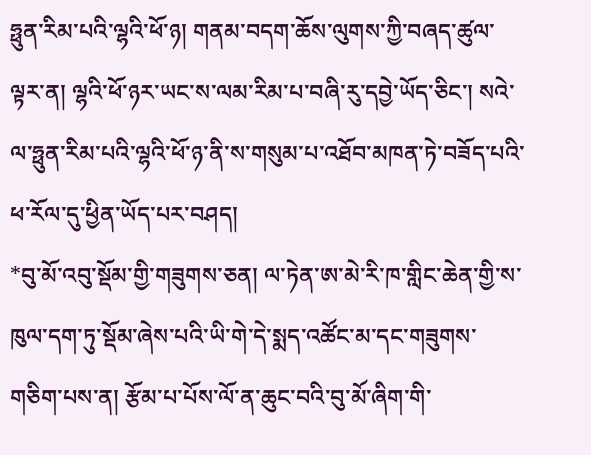ཧྥུན་རིམ་པའི་ལྷའི་ཕོ་ཉ། གནམ་བདག་ཆོས་ལུགས་ཀྱི་བཞད་ཚུལ་ལྟར་ན། ལྷའི་ཕོ་ཉར་ཡང་ས་ལམ་རིམ་པ་བཞི་རུ་དབྱེ་ཡོད་ཅིང་། སའེ་ལ་ཧྥུན་རིམ་པའི་ལྷའི་ཕོ་ཉ་ནི་ས་གསུམ་པ་འཐོབ་མཁན་ཏེ་བཟོད་པའི་ཕ་རོལ་དུ་ཕྱིན་ཡོད་པར་བཤད།
*བུ་མོ་འབུ་སྡོམ་གྱི་གཟུགས་ཅན། ལ་ཏེན་ཨ་མེ་རི་ཁ་གླིང་ཆེན་གྱི་ས་ཁུལ་དག་ཏུ་སྡོམ་ཞེས་པའི་ཡི་གེ་དེ་སྨད་འཚོང་མ་དང་གཟུགས་གཅིག་པས་ན། རྩོམ་པ་པོས་ལོ་ན་ཆུང་བའི་བུ་མོ་ཞིག་གི་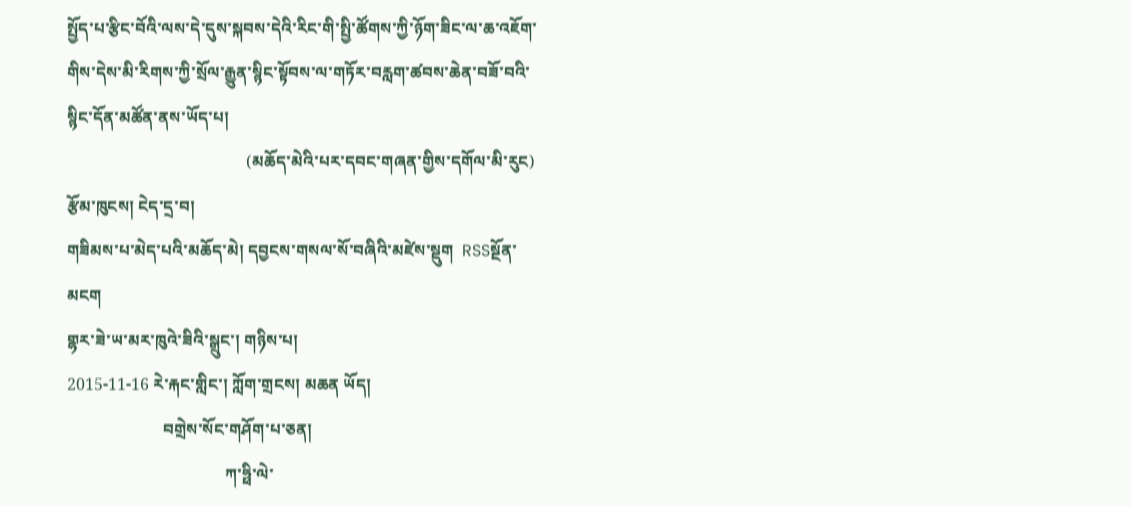སྤྱོད་པ་རྩིང་བོའི་ལས་དེ་དུས་སྐབས་དེའི་རིང་གི་སྤྱི་ཚོགས་ཀྱི་ཉོག་ཟིང་ལ་ཆ་འཇོག་གིས་དེས་མི་རིགས་ཀྱི་སྲོལ་རྒྱུན་སྙིང་སྟོབས་ལ་གཏོར་བརླག་ཚབས་ཆེན་བཟོ་བའི་སྙིང་དོན་མཚོན་ནས་ཡོད་པ།
                                           (མཆོད་མེའི་པར་དབང་གཞན་གྱིས་དགོལ་མི་རུང)
རྩོམ་ཁུངས། ངེད་དྲ་བ།
གཟིམས་པ་མེད་པའི་མཆོད་མེ། དབྱངས་གསལ་སོ་བཞིའི་མཛེས་སྡུག  RSSསྔོན་མངག
གྷར་ཟེ་ཡ་མར་ཁུའེ་ཟིའི་སྒྲུང་། གཉིས་པ།
2015-11-16 རེ་རྐང་གླིང་། ཀློག་གྲངས། མཆན ཡོད།
                       བགྲེས་སོང་གཤོག་པ་ཅན།
                                      ཀ་ཧྥི་ལེ་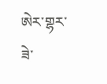ཨེར་གྷར་ཟེ་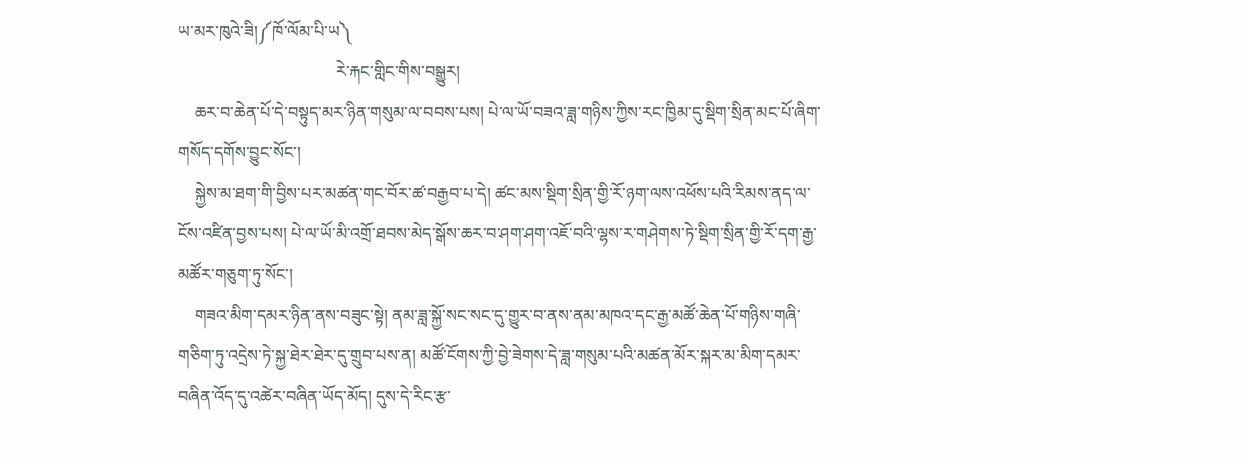ཡ་མར་ཁུའེ་ཟི།༼ཁོ་ལོམ་པི་ཡ༽
                                      རེ་རྐང་གླིང་གིས་བསྒྱུར།
    ཆར་བ་ཆེན་པོ་དེ་བསྟུད་མར་ཉིན་གསུམ་ལ་བབས་པས། པེ་ལ་ཡོ་བཟའ་ཟླ་གཉིས་ཀྱིས་རང་ཁྱིམ་དུ་སྡིག་སྲིན་མང་པོ་ཞིག་གསོད་དགོས་བྱུང་སོང་།
    སྐྱེས་མ་ཐག་གི་བྱིས་པར་མཚན་གང་བོར་ཚ་བརྒྱབ་པ་དེ། ཚང་མས་སྡིག་སྲིན་གྱི་རོ་ཉག་ལས་འཕོས་པའི་རིམས་ནད་ལ་ངོས་འཛིན་བྱས་པས། པེ་ལ་ཡོ་མི་འགྲོ་ཐབས་མེད་སྒོས་ཆར་བ་ཤག་ཤག་འཇོ་བའི་ལྷས་ར་གཤེགས་ཏེ་སྡིག་སྲིན་གྱི་རོ་དག་རྒྱ་མཚོར་གཅུག་ཏུ་སོང་།
    གཟའ་མིག་དམར་ཉིན་ནས་བཟུང་སྟེ། ནམ་ཟླ་སྐྱོ་སང་སང་དུ་གྱུར་བ་ནས་ནམ་མཁའ་དང་རྒྱ་མཚོ་ཆེན་པོ་གཉིས་གཞི་གཅིག་ཏུ་འདྲེས་ཏེ་སྐྱ་ཐེར་ཐེར་དུ་གྲུབ་པས་ན། མཚོ་ངོགས་ཀྱི་བྱེ་ཟེགས་དེ་ཟླ་གསུམ་པའི་མཚན་མོར་སྐར་མ་མིག་དམར་བཞིན་འོད་དུ་འཚེར་བཞིན་ཡོད་མོད། དུས་དེ་རིང་རྩ་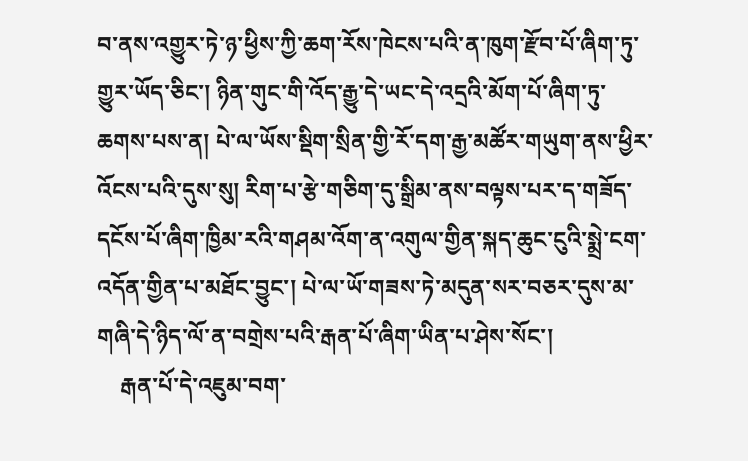བ་ནས་འགྱུར་ཏེ་ཉ་ཕྱིས་ཀྱི་ཆག་རོས་ཁེངས་པའི་ན་ཁུག་རྫོབ་པོ་ཞིག་ཏུ་གྱུར་ཡོད་ཅིང་། ཉིན་གུང་གི་འོད་རྒྱུ་དེ་ཡང་དེ་འདྲའི་མོག་པོ་ཞིག་ཏུ་ཆགས་པས་ན། པེ་ལ་ཡོས་སྡིག་སྲིན་གྱི་རོ་དག་རྒྱ་མཚོར་གཡུག་ནས་ཕྱིར་འོངས་པའི་དུས་སུ། རིག་པ་རྩེ་གཅིག་དུ་སྒྲིམ་ནས་བལྟས་པར་ད་གཟོད་དངོས་པོ་ཞིག་ཁྱིམ་རའི་གཤམ་འོག་ན་འགུལ་གྱིན་སྐད་ཆུང་ངུའི་སྨྲེ་ངག་འདོན་གྱིན་པ་མཐོང་བྱུང་། པེ་ལ་ཡོ་གཟས་ཏེ་མདུན་སར་བཅར་དུས་མ་གཞི་དེ་ཉིད་ལོ་ན་བགྲེས་པའི་རྒན་པོ་ཞིག་ཡིན་པ་ཤེས་སོང་།
    རྒན་པོ་དེ་འཇུམ་བག་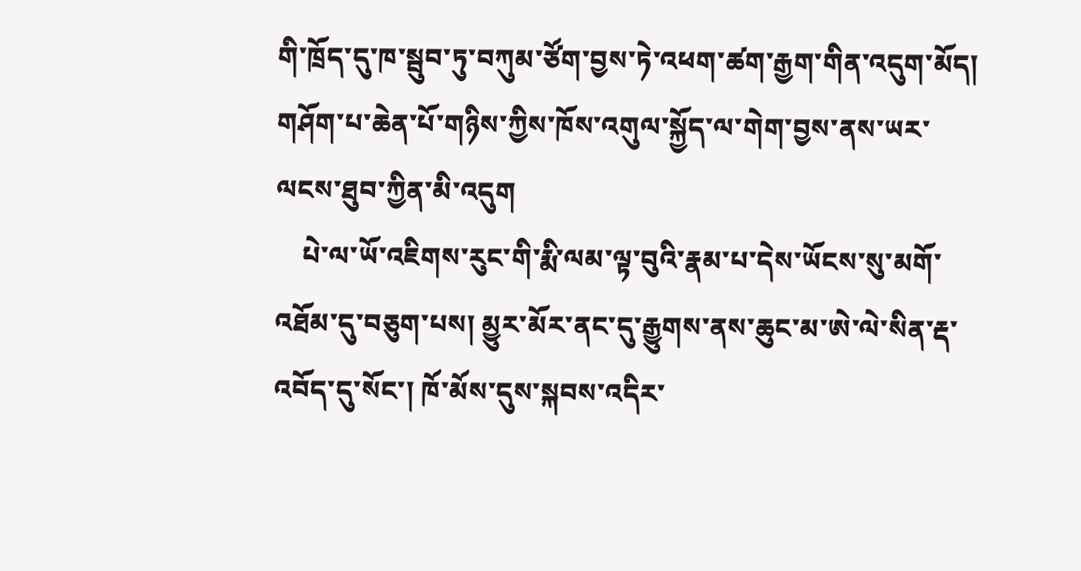གི་ཁྲོད་དུ་ཁ་སྦུབ་ཏུ་བཀུམ་ཙོག་བྱས་ཏེ་འཕག་ཚག་རྒྱག་གིན་འདུག་མོད། གཤོག་པ་ཆེན་པོ་གཉིས་ཀྱིས་ཁོས་འགུལ་སྐྱོད་ལ་གེག་བྱས་ནས་ཡར་ལངས་ཐུབ་ཀྱིན་མི་འདུག
    པེ་ལ་ཡོ་འཇིགས་རུང་གི་རྨི་ལམ་ལྟ་བུའི་རྣམ་པ་དེས་ཡོངས་སུ་མགོ་འཐོམ་དུ་བཅུག་པས། མྱུར་མོར་ནང་དུ་རྒྱུགས་ནས་ཆུང་མ་ཨེ་ལེ་སིན་རྡ་འབོད་དུ་སོང་། ཁོ་མོས་དུས་སྐབས་འདིར་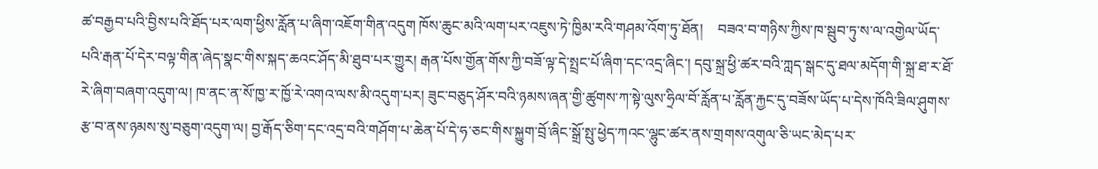ཚ་བརྒྱབ་པའི་བྱིས་པའི་ཐོད་པར་ལག་ཕྱིས་རློན་པ་ཞིག་འཇོག་གིན་འདུག ཁོས་ཆུང་མའི་ལག་པར་འཇུས་ཏེ་ཁྱིམ་རའི་གཤམ་འོག་ཏུ་ཐོན།    བཟའ་བ་གཉིས་ཀྱིས་ཁ་སྦུབ་ཏུ་ས་ལ་འགྱེལ་ཡོད་པའི་རྒན་པོ་དེར་བལྟ་གིན་ཞེད་སྣང་གིས་སྐད་ཆའང་ཤོད་མི་ཐུབ་པར་གྱུར། རྒན་པོས་གྱོན་གོས་ཀྱི་བཟོ་ལྟ་དེ་སྤྲང་པོ་ཞིག་དང་འདྲ་ཞིང་། དབུ་སྐྲ་ཕྱི་ཚར་བའི་ཀླད་སྒང་དུ་ཐལ་མདོག་གི་སྐྲ་ཐ་ར་ཐོ་རེ་ཞིག་བཞག་འདུག་ལ། ཁ་ནང་ན་སོ་ཁྱ་ར་ཁྱོ་རེ་འགའ་ལས་མི་འདུག་པར། ཟུང་བཅུད་ཤོར་བའི་ཉམས་ཞན་གྱི་ཚུགས་ཀ་སྟེ་ལུས་ཧྲིལ་བོ་རློན་པ་རློན་རྐྱང་དུ་བཟོས་ཡོད་པ་དེས་ཁོའི་ཟིལ་ཤུགས་རྩ་བ་ནས་ཉམས་སུ་བཅུག་འདུག་ལ། བྱ་རྒོད་ཅིག་དང་འདྲ་བའི་གཤོག་པ་ཆེན་པོ་དེ་ཧ་ཅང་གིས་སྐྱུག་བྲོ་ཞིང་སྒྲོ་སྤུ་ཕྱེད་ཀའང་ལྷུང་ཚར་ནས་གྲགས་འགུལ་ཅི་ཡང་མེད་པར་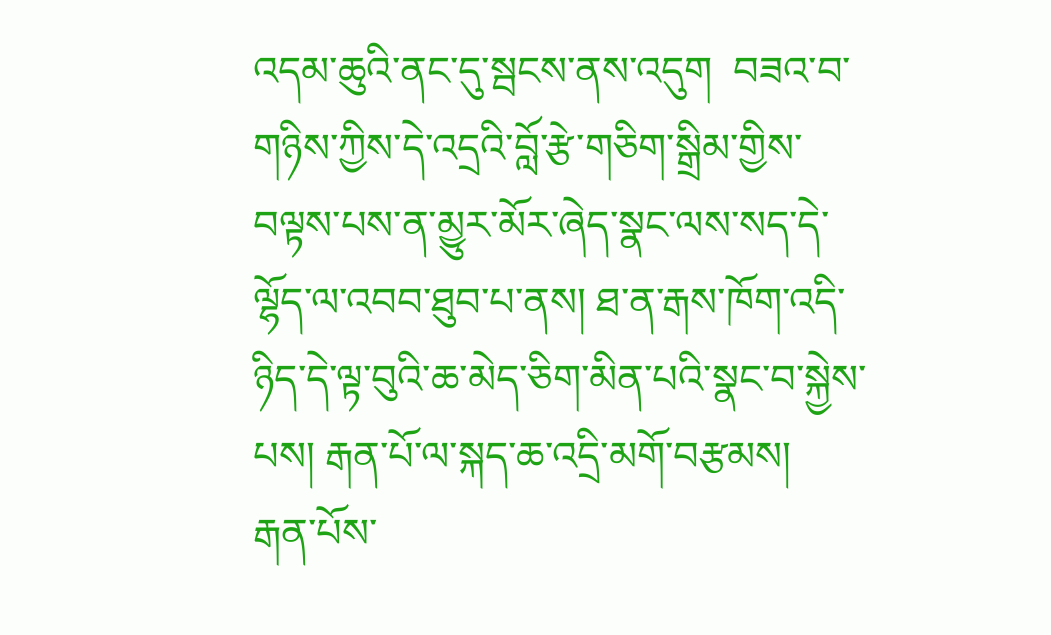འདམ་ཆུའི་ནང་དུ་སྦངས་ནས་འདུག  བཟའ་བ་གཉིས་ཀྱིས་དེ་འདྲའི་བློ་རྩེ་གཅིག་སྒྲིམ་གྱིས་བལྟས་པས་ན་མྱུར་མོར་ཞེད་སྣང་ལས་སད་དེ་ལྷོད་ལ་འབབ་ཐུབ་པ་ནས། ཐ་ན་རྒས་ཁོག་འདི་ཉིད་དེ་ལྟ་བུའི་ཆ་མེད་ཅིག་མིན་པའི་སྣང་བ་སྐྱེས་པས། རྒན་པོ་ལ་སྐད་ཆ་འདྲི་མགོ་བརྩམས།   རྒན་པོས་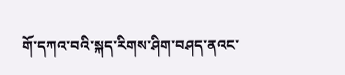གོ་དཀའ་བའི་སྐད་རིགས་ཤིག་བཤད་ནའང་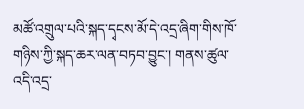མཚོ་འགྲུལ་པའི་སྐད་དྭངས་མོ་དེ་འདྲ་ཞིག་གིས་ཁོ་གཉིས་ཀྱི་སྐད་ཆར་ལན་བཏབ་བྱུང་། གནས་ཚུལ་འདི་འདྲ་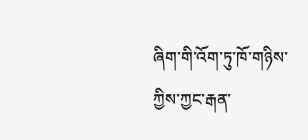ཞིག་གི་འོག་ཏུ་ཁོ་གཉིས་ཀྱིས་ཀྱང་རྒན་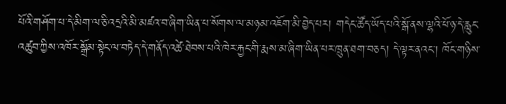པོའི་གཤོག་པ་དེ་མིག་ལ་ཅི་འདྲའི་མི་མཛའ་བ་ཞིག་ཡིན་པ་སོགས་ལ་མཉམ་འཇོག་མི་བྱེད་པར། གདེང་ཚོད་ཡོད་པའི་སྒོ་ནས་ལྷའི་ཕོ་ཉ་དེ་རླུང་འཚུབ་ཀྱིས་འཁོར་སྒྲོམ་སྟེང་ལ་བཏེད་དེ་གནོད་འཚེ་ཐེབས་པའི་ཁེར་རྐྱང་གི་རྨས་མ་ཞིག་ཡིན་པར་ཁྲུན་ཐག་བཅད། དེ་ལྟར་ནའང་། ཁོང་གཉིས་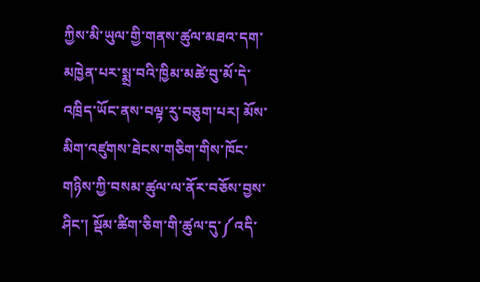ཀྱིས་མི་ཡུལ་གྱི་གནས་ཚུལ་མཐའ་དག་མཁྱེན་པར་སྨྲ་བའི་ཁྱིམ་མཚེ་བུ་མོ་དེ་འཁྲིད་ཡོང་ནས་བལྟ་རུ་བཅུག་པར། མོས་མིག་འཛུགས་ཐེངས་གཅིག་གིས་ཁོང་གཉིས་ཀྱི་བསམ་ཚུལ་ལ་ནོར་བཅོས་བྱས་ཤིང་། སྡོམ་ཚིག་ཅིག་གི་ཚུལ་དུ་༼འདི་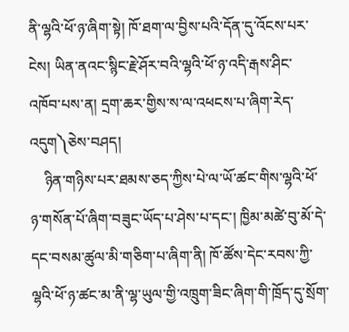ནི་ལྷའི་ཕོ་ཉ་ཞིག་སྟེ། ཁོ་ཐག་ལ་བྱིས་པའི་དོན་དུ་འོངས་པར་ངེས། ཡིན་ནའང་སྙིང་རྗེ་ཤོར་བའི་ལྷའི་ཕོ་ཉ་འདི་རྒས་ཤིང་འཁོབ་པས་ན། དྲག་ཆར་གྱིས་ས་ལ་འཕངས་པ་ཞིག་རེད་འདུག༽ཅེས་བཤད།
    ཉིན་གཉིས་པར་ཐམས་ཅད་ཀྱིས་པེ་ལ་ཡོ་ཚང་གིས་ལྷའི་ཕོ་ཉ་གསོན་པོ་ཞིག་བཟུང་ཡོད་པ་ཤེས་པ་དང་། ཁྱིམ་མཚེ་བུ་མོ་དེ་དང་བསམ་ཚུལ་མི་གཅིག་པ་ཞིག་ནི། ཁོ་ཚོས་དེང་རབས་ཀྱི་ལྷའི་ཕོ་ཉ་ཚང་མ་ནི་ལྷ་ཡུལ་གྱི་འཁྲུག་ཟིང་ཞིག་གི་ཁྲོད་དུ་སྲོག་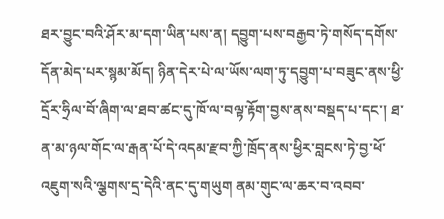ཐར་བྱུང་བའི་ཤོར་མ་དག་ཡིན་པས་ན། དབྱུག་པས་བརྒྱབ་ཏེ་གསོད་དགོས་དོན་མེད་པར་སྙམ་མོད། ཉིན་དེར་པེ་ལ་ཡོས་ལག་ཏུ་དབྱུག་པ་བཟུང་ནས་ཕྱི་དྲོར་ཧྲིལ་བོ་ཞིག་ལ་ཐབ་ཚང་དུ་ཁོ་ལ་བལྟ་རྟོག་བྱས་ནས་བསྡད་པ་དང་། ཐ་ན་མ་ཉལ་གོང་ལ་རྒན་པོ་དེ་འདམ་རྫབ་ཀྱི་ཁྲོད་ནས་ཕྱིར་བླངས་ཏེ་བྱ་ཕོ་འཇུག་སའི་ལྕགས་དྲ་དེའི་ནང་དུ་གཡུག ནམ་གུང་ལ་ཆར་བ་འབབ་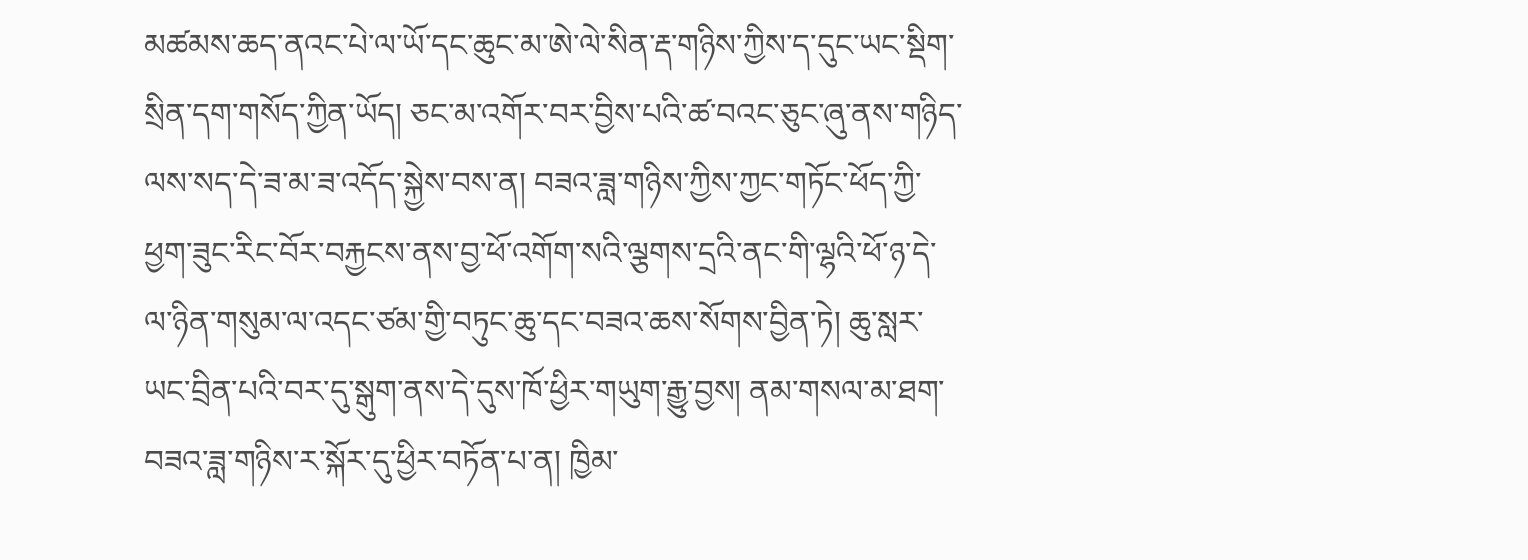མཚམས་ཆད་ནའང་པེ་ལ་ཡོ་དང་ཆུང་མ་ཨེ་ལེ་སིན་རྡ་གཉིས་ཀྱིས་ད་དུང་ཡང་སྡིག་སྲིན་དག་གསོད་ཀྱིན་ཡོད། ཅང་མ་འགོར་བར་བྱིས་པའི་ཚ་བའང་ཅུང་ཞུ་ནས་གཉིད་ལས་སད་དེ་ཟ་མ་ཟ་འདོད་སྐྱེས་བས་ན། བཟའ་ཟླ་གཉིས་ཀྱིས་ཀྱང་གཏོང་ཕོད་ཀྱི་ཕྱག་ཟུང་རིང་བོར་བརྐྱངས་ནས་བྱ་ཕོ་འགོག་སའི་ལྕགས་དྲའི་ནང་གི་ལྷའི་ཕོ་ཉ་དེ་ལ་ཉིན་གསུམ་ལ་འདང་ཙམ་གྱི་བཏུང་ཆུ་དང་བཟའ་ཆས་སོགས་བྱིན་ཏེ། ཆུ་སླར་ཡང་བྲིན་པའི་བར་དུ་སྒུག་ནས་དེ་དུས་ཁོ་ཕྱིར་གཡུག་རྒྱུ་བྱས། ནམ་གསལ་མ་ཐག་བཟའ་ཟླ་གཉིས་ར་སྐོར་དུ་ཕྱིར་བཏོན་པ་ན། ཁྱིམ་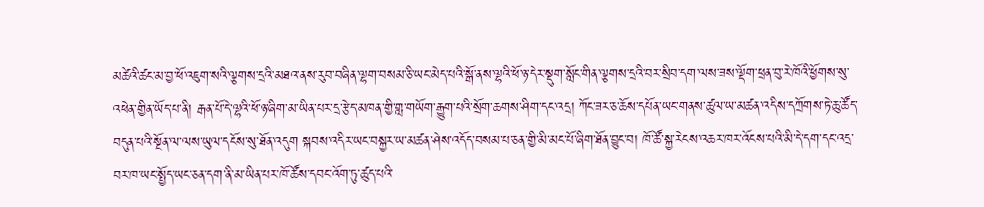མཚེའི་ཚང་མ་བྱ་ཕོ་འཇུག་སའི་ལྕགས་དྲའི་མཐའ་ནས་རུབ་བཞིན་ལྷག་བསམ་ཅི་ཡང་མེད་པའི་སྒོ་ནས་ལྷའི་ཕོ་ཉ་དེར་སྡུག་སློང་གིན་ལྕགས་དྲའི་བར་སྲིབ་དག་ལས་ཟས་ལྡོག་ཕྲན་བུ་རེ་ཁོའི་ཕྱོགས་སུ་འཕེན་གྱིན་ཡོད་པ་ནི། རྒན་པོ་དེ་ལྷའི་ཕོ་ཉ་ཞིག་མ་ཡིན་པར་དྲ་རྩེད་མཁན་གྱི་གླ་གཡོག་རྒྱུག་པའི་སྲོག་ཆགས་ཤིག་དང་འདྲ། ཀོང་ཟར་ཅ་ཆོས་དཔོན་ཡང་གནས་ཚུལ་ཡ་མཚན་འདིས་དཀྲོགས་ཏེ་ཆུ་ཚོད་བདུན་པའི་སྔོན་ལ་ལས་ཡུལ་དངོས་སུ་ཐོན་འདུག སྐབས་འདིར་ཡང་བསྐྱར་ཡ་མཚན་ཤེས་འདོད་བསམ་པ་ཅན་གྱི་མི་མང་པོ་ཞིག་ཐོན་བྱུང་བ། ཁོ་ཚོ་སྐྱ་རེངས་འཆར་ཁར་འོངས་པའི་མི་དེ་དག་དང་འདྲ་བར་ཁ་ཡང་སྤྱོད་ཡང་ཅན་དག་ནི་མ་ཡིན་པར་ཁོ་ཚོས་དབང་འོག་ཏུ་ཚུད་པའི་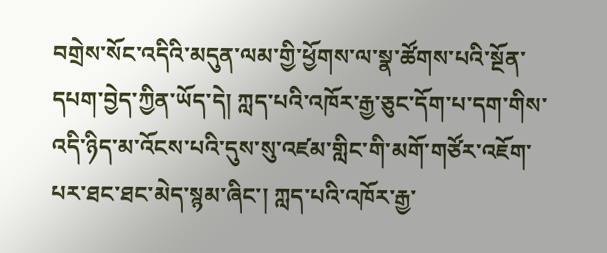བགྲེས་སོང་འདིའི་མདུན་ལམ་གྱི་ཕྱོགས་ལ་སྣ་ཚོགས་པའི་སྔོན་དཔག་བྱེད་ཀྱིན་ཡོད་དེ། ཀླད་པའི་འཁོར་རྒྱ་ཅུང་དོག་པ་དག་གིས་འདི་ཉིད་མ་འོངས་པའི་དུས་སུ་འཛམ་གླིང་གི་མགོ་གཙོར་འཇོག་པར་ཐང་ཐང་མེད་སྙམ་ཞིང་། ཀླད་པའི་འཁོར་རྒྱ་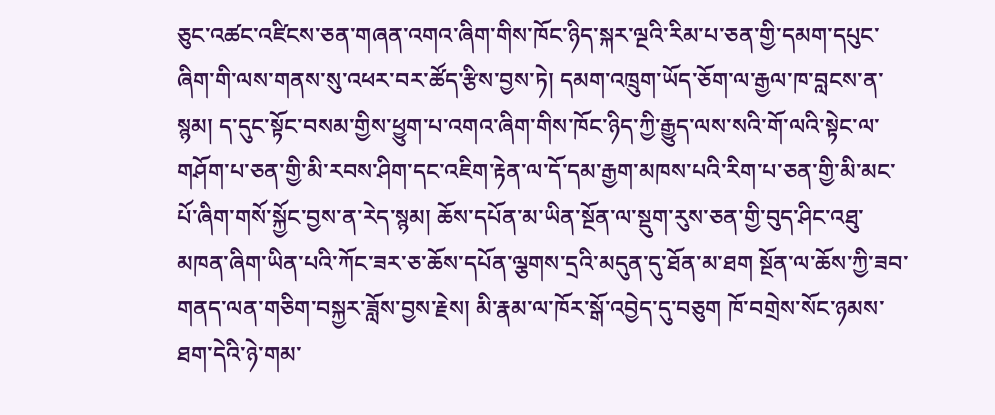ཅུང་འཚང་འཛིངས་ཅན་གཞན་འགའ་ཞིག་གིས་ཁོང་ཉིད་སྐར་ལྔའི་རིམ་པ་ཅན་གྱི་དམག་དཔུང་ཞིག་གི་ལས་གནས་སུ་འཕར་བར་ཚོད་རྩིས་བྱས་ཏེ། དམག་འཁྲུག་ཡོད་ཅོག་ལ་རྒྱལ་ཁ་བླངས་ན་སྙམ། ད་དུང་སྟོང་བསམ་གྱིས་ཕྱུག་པ་འགའ་ཞིག་གིས་ཁོང་ཉིད་ཀྱི་རྒྱུད་ལས་སའི་གོ་ལའི་སྟེང་ལ་གཤོག་པ་ཅན་གྱི་མི་རབས་ཤིག་དང་འཇིག་རྟེན་ལ་དོ་དམ་རྒྱག་མཁས་པའི་རིག་པ་ཅན་གྱི་མི་མང་པོ་ཞིག་གསོ་སྐྱོང་བྱས་ན་རེད་སྙམ། ཆོས་དཔོན་མ་ཡིན་སྔོན་ལ་སྡུག་རུས་ཅན་གྱི་བུད་ཤིང་འཐུ་མཁན་ཞིག་ཡིན་པའི་ཀོང་ཟར་ཅ་ཆོས་དཔོན་ལྕགས་དྲའི་མདུན་དུ་ཐོན་མ་ཐག སྔོན་ལ་ཆོས་ཀྱི་ཟབ་གནད་ལན་གཅིག་བསྐྱར་ཟློས་བྱས་རྗེས། མི་རྣམ་ལ་ཁོར་སྒོ་འབྱེད་དུ་བཅུག ཁོ་བགྲེས་སོང་ཉམས་ཐག་དེའི་ཉེ་གམ་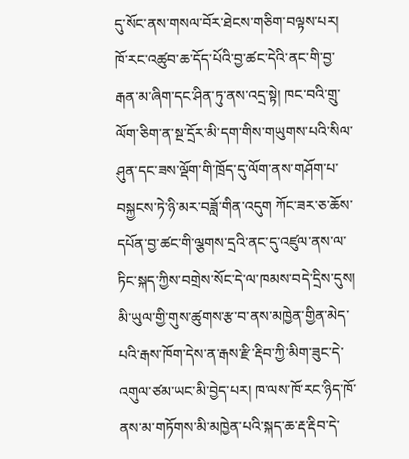དུ་སོང་ནས་གསལ་བོར་ཐེངས་གཅིག་བལྟས་པར། ཁོ་རང་འཚུབ་ཆ་དོད་པོའི་བྱ་ཚང་དེའི་ནང་གི་བྱ་རྒན་མ་ཞིག་དང་ཤིན་ཏུ་ནས་འདྲ་སྟེ། ཁང་བའི་གྲུ་ལོག་ཅིག་ན་སྔ་དྲོར་མི་དག་གིས་གཡུགས་པའི་སིལ་ཤུན་དང་ཟས་ལྡོག་གི་ཁྲོད་དུ་ལོག་ནས་གཤོག་པ་བསྐྱངས་ཏེ་ཉི་མར་བཟློ་གིན་འདུག ཀོང་ཟར་ཅ་ཆོས་དཔོན་བྱ་ཚང་གི་ལྕགས་དྲའི་ནང་དུ་འཛུལ་ནས་ལ་ཏིང་སྐད་ཀྱིས་བགྲེས་སོང་དེ་ལ་ཁམས་བདེ་དྲིས་དུས། མི་ཡུལ་གྱི་གུས་ཚུགས་རྩ་བ་ནས་མཁྱེན་གྱིན་མེད་པའི་རྒས་ཁོག་དེས་ན་རྒས་རྫི་རྡིབ་ཀྱི་མིག་ཟུང་དེ་འགུལ་ཙམ་ཡང་མི་བྱེད་པར། ཁ་ལས་ཁོ་རང་ཉིད་ཁོ་ནས་མ་གཏོགས་མི་མཁྱེན་པའི་སྐད་ཆ་རྡ་རྡིབ་དེ་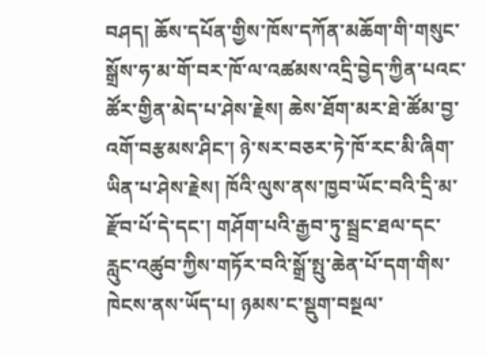བཤད། ཆོས་དཔོན་གྱིས་ཁོས་དཀོན་མཆོག་གི་གསུང་སྒྲོས་ཧ་མ་གོ་བར་ཁོ་ལ་འཚམས་འདྲི་བྱེད་ཀྱིན་པའང་ཚོར་གྱིན་མེད་པ་ཤེས་རྗེས། ཆེས་ཐོག་མར་ཐེ་ཚོམ་བྱ་འགོ་བརྩམས་ཤིང་། ཉེ་སར་བཅར་ཏེ་ཁོ་རང་མི་ཞིག་ཡིན་པ་ཤེས་རྗེས། ཁོའི་ལུས་ནས་ཁྱབ་ཡོང་བའི་དྲི་མ་རྫོབ་པོ་དེ་དང་། གཤོག་པའི་རྒྱབ་ཏུ་སྦྲང་ཐལ་དང་རླུང་འཚུབ་ཀྱིས་གཏོར་བའི་སྒྲོ་སྤུ་ཆེན་པོ་དག་གིས་ཁེངས་ནས་ཡོད་པ། ཉམས་ང་སྡུག་བསྔལ་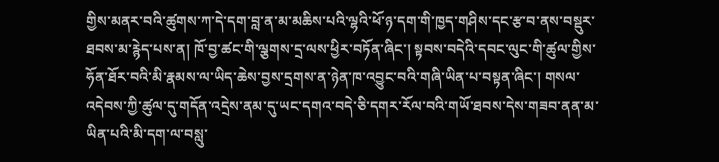གྱིས་མནར་བའི་ཚུགས་ཀ་དེ་དག་བླ་ན་མ་མཆིས་པའི་ལྷའི་ཕོ་ཉ་དག་གི་ཁྱད་གཤིས་དང་རྩ་བ་ནས་བསྡུར་ཐབས་མ་རྙེད་པས་ན། ཁོ་བྱ་ཚང་གི་ལྕགས་དྲ་ལས་ཕྱིར་བཏོན་ཞིང་། སྟབས་བདེའི་དབང་ལུང་གི་ཚུལ་གྱིས་ཧོན་ཐོར་བའི་མི་རྣམས་ལ་ཡིད་ཆེས་བྱས་དྲགས་ན་ཉེན་ཁ་འབྱུང་བའི་གཞི་ཡིན་པ་བསྟན་ཞིང་། གསལ་འདེབས་ཀྱི་ཚུལ་དུ་གདོན་འདྲེས་ནམ་དུ་ཡང་དགའ་བདེ་ཅི་དགར་རོལ་བའི་གཡོ་ཐབས་དེས་གཟབ་ནན་མ་ཡིན་པའི་མི་དག་ལ་བསླུ་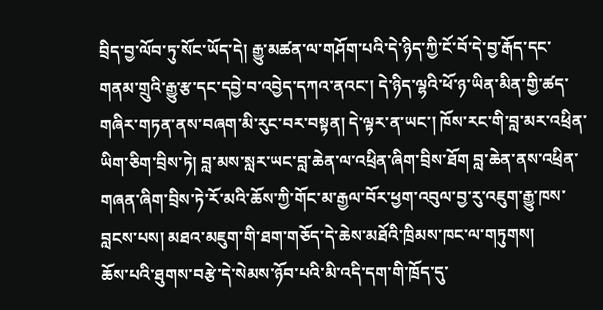བྲིད་བྱ་ལོབ་ཏུ་སོང་ཡོད་དེ། རྒྱུ་མཚན་ལ་གཤོག་པའི་དེ་ཉིད་ཀྱི་ངོ་བོ་དེ་བྱ་རྒོད་དང་གནམ་གྲུའི་རྒྱུ་རྩ་དང་དབྱེ་བ་འབྱེད་དཀའ་ནའང་། དེ་ཉིད་ལྷའི་ཕོ་ཉ་ཡིན་མིན་གྱི་ཚད་གཞིར་གཏན་ནས་བཞག་མི་རུང་བར་བསྟན། དེ་ལྟར་ན་ཡང་། ཁོས་རང་གི་བླ་མར་འཕྲིན་ཡིག་ཅིག་བྲིས་ཏེ། བླ་མས་སླར་ཡང་བླ་ཆེན་ལ་འཕྲིན་ཞིག་བྲིས་ཐོག བླ་ཆེན་ནས་འཕྲིན་གཞན་ཞིག་བྲིས་ཏེ་རོ་མའི་ཆོས་ཀྱི་གོང་མ་རྒྱལ་བོར་ཕྱག་འབུལ་བྱ་རུ་འཇུག་རྒྱུ་ཁས་བླངས་པས། མཐའ་མཇུག་གི་ཐག་གཅོད་དེ་ཆེས་མཐོའི་ཁྲིམས་ཁང་ལ་གཏུགས།
ཆོས་པའི་ཐུགས་བརྩེ་དེ་སེམས་ཉོབ་པའི་མི་འདི་དག་གི་ཁྲོད་དུ་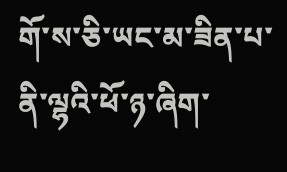གོ་ས་ཅི་ཡང་མ་ཟིན་པ་ནི་ལྷའི་ཕོ་ཉ་ཞིག་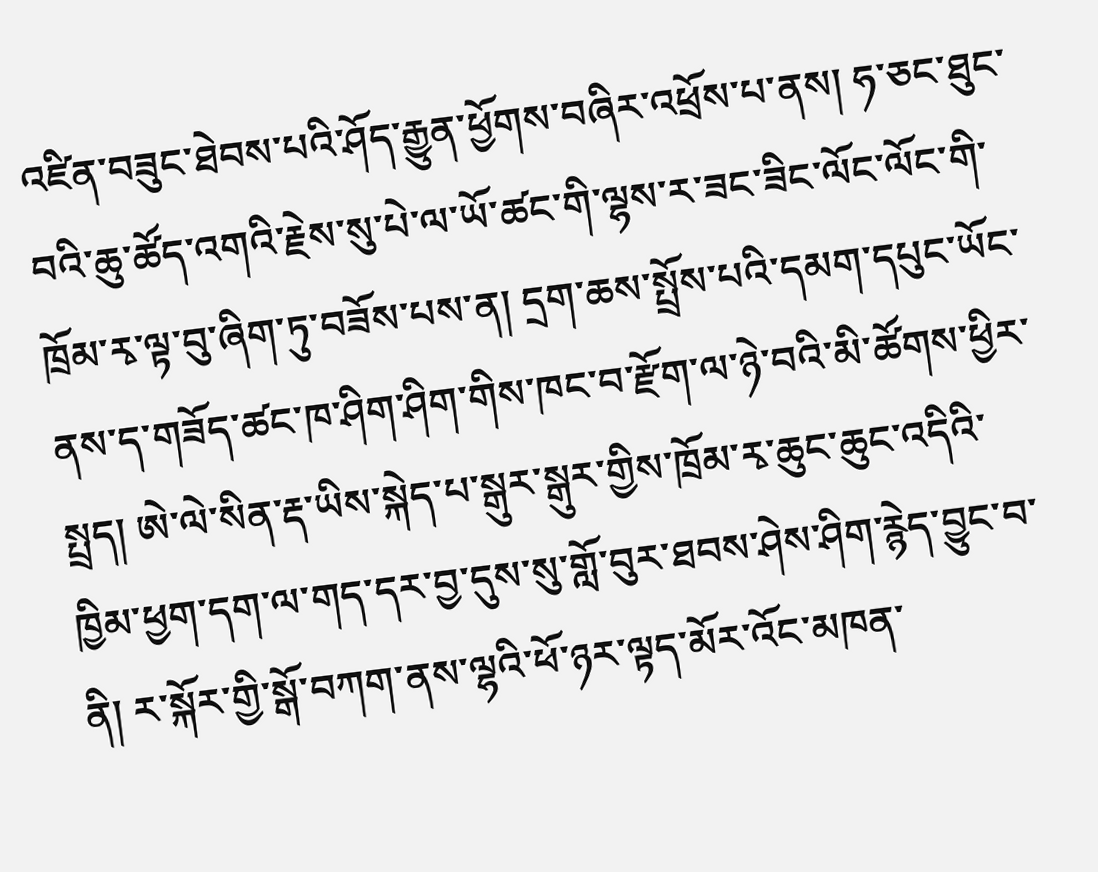འཛིན་བཟུང་ཐེབས་པའི་ཤོད་རྒྱུན་ཕྱོགས་བཞིར་འཕྲོས་པ་ནས། ཧ་ཅང་ཐུང་བའི་ཆུ་ཚོད་འགའི་རྗེས་སུ་པེ་ལ་ཡོ་ཚང་གི་ལྷས་ར་ཟང་ཟིང་ལོང་ལོང་གི་ཁྲོམ་རྭ་ལྟ་བུ་ཞིག་ཏུ་བཟོས་པས་ན། དྲག་ཆས་སྤྲོས་པའི་དམག་དཔུང་ཡོང་ནས་ད་གཟོད་ཚང་ཁ་ཤིག་ཤིག་གིས་ཁང་བ་རྫོག་ལ་ཉེ་བའི་མི་ཚོགས་ཕྱིར་སྤྲད། ཨེ་ལེ་སིན་རྡ་ཡིས་སྐེད་པ་སྒུར་སྒུར་གྱིས་ཁྲོམ་རྭ་ཆུང་ཆུང་འདིའི་ཁྱིམ་ཕྱག་དག་ལ་གད་དར་བྱ་དུས་སུ་གློ་བུར་ཐབས་ཤེས་ཤིག་རྙེད་བྱུང་བ་ནི། ར་སྐོར་གྱི་སྒོ་བཀག་ནས་ལྷའི་ཕོ་ཉར་ལྟད་མོར་འོང་མཁན་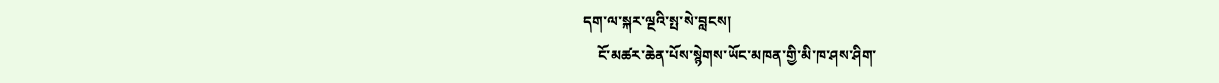དག་ལ་སྐར་ལྔའི་སྤ་སེ་བླངས།
    ངོ་མཚར་ཆེན་པོས་སྙེགས་ཡོང་མཁན་གྱི་མི་ཁ་ཤས་ཤིག་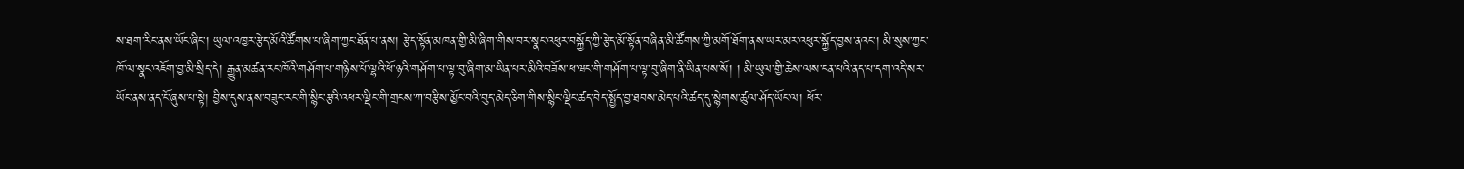ས་ཐག་རིང་ནས་ཡོང་ཞིང་། ཡུལ་འཁྱར་རྩེད་མོའི་ཚོགས་པ་ཞིག་ཀྱང་ཐོན་པ་ནས། རྩེད་སྟོན་མཁན་གྱི་མི་ཞིག་གིས་བར་སྣང་འཕུར་བསྐྱོད་ཀྱི་རྩེད་མོ་སྟོན་བཞིན་མི་ཚོགས་ཀྱི་མགོ་ཐོག་ནས་ཡར་མར་འཕུར་སྐྱོད་བྱས་ནའང་། མི་སུས་ཀྱང་ཁོ་ལ་སྣང་འཇོག་བྱ་མི་སྲིད་དེ། རྒྱུན་མཚན་རང་ཁོའི་གཤོག་པ་གཉིས་པོ་ལྷའི་ཕོ་ཉའི་གཤོག་པ་ལྟ་བུ་ཞིག་མ་ཡིན་པར་མིའི་བཟོས་ཕ་ཝང་གི་གཤོག་པ་ལྟ་བུ་ཞིག་ནི་ཡིན་པས་སོ། ། མི་ཡུལ་གྱི་ཆེས་ལས་ངན་པའི་ནད་པ་དག་འདི་སར་ཡོང་ནས་ནད་ངོ་ཞུས་པ་སྟེ། བྱིས་དུས་ནས་བཟུང་རང་གི་སྙིང་རྩའི་འཕར་ལྡིང་གི་གྲངས་ཀ་བརྩིས་མྱོང་བའི་བུད་མེད་ཅིག་གིས་སྙིང་ལྡིང་ཚད་བེད་སྤྱོད་བྱ་ཐབས་མེད་པའི་ཚད་དུ་སྙེགས་ཚུལ་ཤོད་ཡོང་ལ། ཕོར་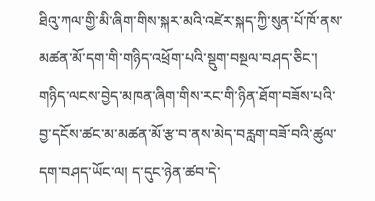ཐིའུ་ཀལ་གྱི་མི་ཞིག་གིས་སྐར་མའི་འཛེར་སྐད་ཀྱི་སུན་པོ་ཁོ་ནས་མཚན་མོ་དག་གི་གཉིད་འཕྲོག་པའི་སྡུག་བསྔལ་བཤད་ཅིང་། གཉིད་ལངས་བྱེད་མཁན་ཞིག་གིས་རང་གི་ཉིན་ཐོག་བཟོས་པའི་བྱ་དངོས་ཚང་མ་མཚན་མོ་རྩ་བ་ནས་མེད་བརླག་བཟོ་བའི་ཚུལ་དག་བཤད་ཡོང་ལ། ད་དུང་ཉེན་ཚབ་དེ་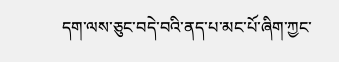དག་ལས་ཅུང་བདེ་བའི་ནད་པ་མང་པོ་ཞིག་ཀྱང་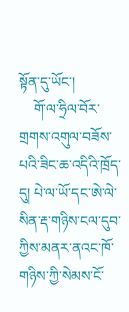སྟོན་དུ་ཡོང་།
    གོ་ལ་ཧྲིལ་བོར་གྲགས་འགུལ་བཟོས་པའི་ཟིང་ཆ་འདིའི་ཁྲོད་དུ། པེ་ལ་ཡོ་དང་ཨེ་ལེ་སིན་རྡ་གཉིས་ངལ་དུབ་ཀྱིས་མནར་ནའང་ཁོ་གཉིས་ཀྱི་སེམས་ངོ་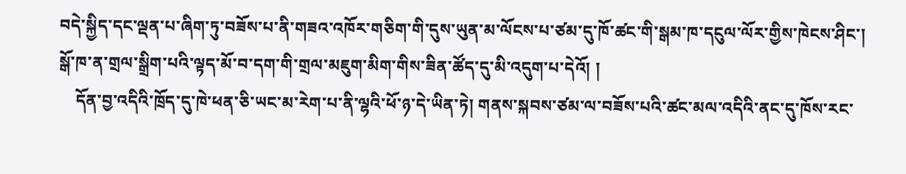བདེ་སྐྱིད་དང་ལྡན་པ་ཞིག་ཏུ་བཟོས་པ་ནི་གཟའ་འཁོར་གཅིག་གི་དུས་ཡུན་མ་ལོངས་པ་ཙམ་དུ་ཁོ་ཚང་གི་སྒམ་ཁ་དངུལ་ལོར་གྱིས་ཁེངས་ཤིང་། སྒོ་ཁ་ན་གྲལ་སྒྲིག་པའི་ལྟད་མོ་བ་དག་གི་གྲལ་མཇུག་མིག་གིས་ཟིན་ཚོད་དུ་མི་འདུག་པ་དེའོ། །
    དོན་བྱ་འདིའི་ཁྲོད་དུ་ཁེ་ཕན་ཅི་ཡང་མ་རེག་པ་ནི་ལྷའི་ཕོ་ཉ་དེ་ཡིན་ཏེ། གནས་སྐབས་ཙམ་ལ་བཟོས་པའི་ཚང་མལ་འདིའི་ནང་དུ་ཁོས་རང་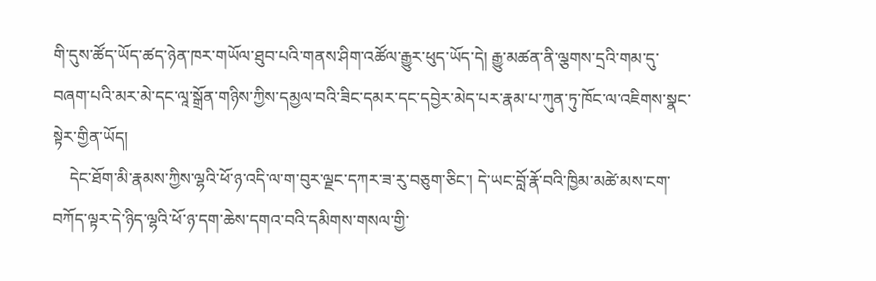གི་དུས་ཚོད་ཡོད་ཚད་ཉེན་ཁར་གཡོལ་ཐུབ་པའི་གནས་ཤིག་འཚོལ་རྒྱུར་ཕུད་ཡོད་དེ། རྒྱུ་མཚན་ནི་ལྕགས་དྲའི་གམ་དུ་བཞག་པའི་མར་མེ་དང་ལཱ་སྒྲོན་གཉིས་ཀྱིས་དམྱལ་བའི་ཟིང་དམར་དང་དབྱེར་མེད་པར་རྣམ་པ་ཀུན་ཏུ་ཁོང་ལ་འཇིགས་སྣང་སྟེར་གྱིན་ཡོད།
    དེང་ཐོག་མི་རྣམས་ཀྱིས་ལྷའི་ཕོ་ཉ་འདི་ལ་ག་བུར་ལྗང་དཀར་ཟ་རུ་བཅུག་ཅིང་། དེ་ཡང་བློ་རྣོ་བའི་ཁྱིམ་མཚེ་མས་ངག་བཀོད་ལྟར་དེ་ཉིད་ལྷའི་ཕོ་ཉ་དག་ཆེས་དགའ་བའི་དམིགས་གསལ་གྱི་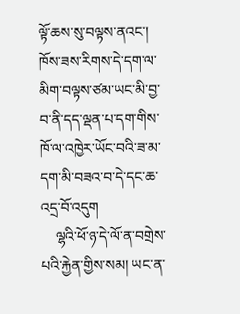ལྟོ་ཆས་སུ་བལྟས་ནའང་། ཁོས་ཟས་རིགས་དེ་དག་ལ་མིག་བལྟས་ཙམ་ཡང་མི་བྱ་བ་ནི་དད་ལྡན་པ་དག་གིས་ཁོ་ལ་འཁྱེར་ཡོང་བའི་ཟ་མ་དག་མི་བཟའ་བ་དེ་དང་ཆ་འདྲ་བོ་འདུག
    ལྷའི་ཕོ་ཉ་དེ་ལོ་ན་བགྲེས་པའི་རྐྱེན་གྱིས་སམ། ཡང་ན་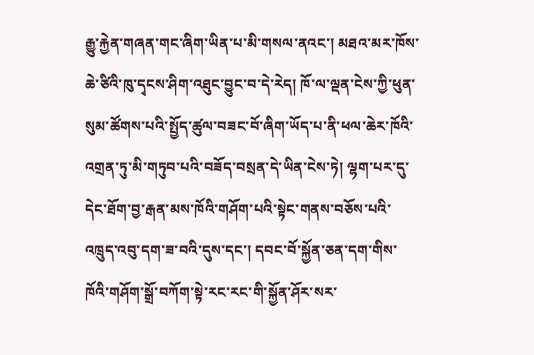རྒྱུ་རྐྱེན་གཞན་གང་ཞིག་ཡིན་པ་མི་གསལ་ནའང་། མཐའ་མར་ཁོས་ཆེ་ཙིའི་ཁུ་དྭངས་ཤིག་འཐུང་བྱུང་བ་དེ་རེད། ཁོ་ལ་ལྡན་ངེས་ཀྱི་ཕུན་སུམ་ཚོགས་པའི་སྤྱོད་ཚུལ་བཟང་བོ་ཞིག་ཡོད་པ་ནི་ཕལ་ཆེར་ཁོའི་འགྲན་ཏུ་མི་གཏུབ་པའི་བཟོད་བསྲན་དེ་ཡིན་ངེས་ཏེ། ལྷག་པར་དུ་དེང་ཐོག་བྱ་རྒན་མས་ཁོའི་གཤོག་པའི་སྟེང་གནས་བཅོས་པའི་འཁྲུད་འབུ་དག་ཟ་བའི་དུས་དང་། དབང་བོ་སྐྱོན་ཅན་དག་གིས་ཁོའི་གཤོག་སྒྲོ་བཀོག་སྟེ་རང་རང་གི་སྐྱོན་ཤོར་སར་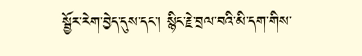སྦྱོར་རེག་བྱེད་དུས་དང་། སྙིང་རྗེ་བྲལ་བའི་མི་དག་གིས་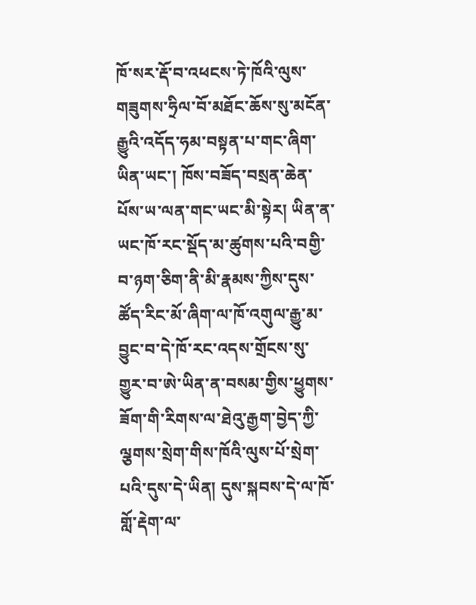ཁོ་སར་རྡོ་བ་འཕངས་ཏེ་ཁོའི་ལུས་གཟུགས་ཧྲིལ་བོ་མཐོང་ཆོས་སུ་མངོན་རྒྱུའི་འདོད་ཧམ་བསྟན་པ་གང་ཞིག་ཡིན་ཡང་། ཁོས་བཟོད་བསྲན་ཆེན་པོས་ཡ་ལན་གང་ཡང་མི་སྟེར། ཡིན་ན་ཡང་ཁོ་རང་སྡོད་མ་ཚུགས་པའི་བགྱི་བ་ཉག་ཅིག་ནི་མི་རྣམས་ཀྱིས་དུས་ཚོད་རིང་མོ་ཞིག་ལ་ཁོ་འགུལ་རྒྱུ་མ་བྱུང་བ་དེ་ཁོ་རང་འདས་གྲོངས་སུ་གྱུར་བ་ཨེ་ཡིན་ན་བསམ་གྱིས་ཕྱུགས་ཟོག་གི་རིགས་ལ་ཐེའུ་རྒྱག་བྱེད་ཀྱི་ལྕགས་སྲེག་གིས་ཁོའི་ལུས་པོ་སྲེག་པའི་དུས་དེ་ཡིན། དུས་སྐབས་དེ་ལ་ཁོ་གློ་རྡེག་ལ་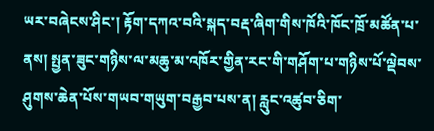ཡར་བཞེངས་ཤིང་། རྟོག་དཀའ་བའི་སྐད་བརྡ་ཞིག་གིས་ཁོའི་ཁོང་ཁྲོ་མཚོན་པ་ནས། སྤྱན་ཟུང་གཉིས་ལ་མཆུ་མ་འཁོར་གྱིན་རང་གི་གཤོག་པ་གཉིས་པོ་ལྡེབས་ཤུགས་ཆེན་པོས་གཡབ་གཡུག་བརྒྱབ་པས་ན། རླུང་འཚུབ་ཅིག་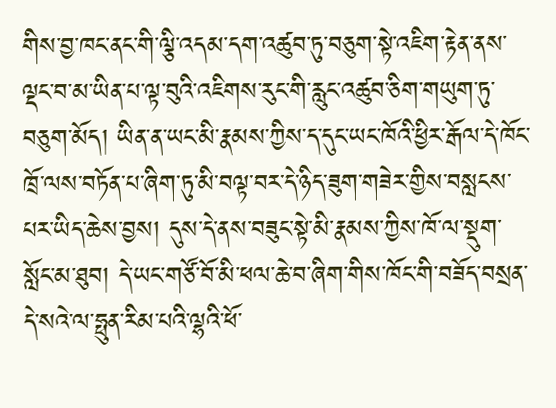གིས་བྱ་ཁང་ནང་གི་ལྕི་འདམ་དག་འཚུབ་ཏུ་བཅུག་སྟེ་འཇིག་རྟེན་ནས་ལྡང་བ་མ་ཡིན་པ་ལྟ་བུའི་འཇིགས་རུང་གི་རླུང་འཚུབ་ཅིག་གཡུག་ཏུ་བཅུག་མོད། ཡིན་ན་ཡང་མི་རྣམས་ཀྱིས་ད་དུང་ཡང་ཁོའི་ཕྱིར་རྒོལ་དེ་ཁོང་ཁྲོ་ལས་བཏོན་པ་ཞིག་ཏུ་མི་བལྟ་བར་དེ་ཉིད་ཟུག་གཟེར་གྱིས་བསླངས་པར་ཡིད་ཆེས་བྱས། དུས་དེ་ནས་བཟུང་སྟེ་མི་རྣམས་ཀྱིས་ཁོ་ལ་སྡུག་སློང་མ་ཐུབ། དེ་ཡང་གཙོ་བོ་མི་ཕལ་ཆེ་བ་ཞིག་གིས་ཁོང་གི་བཟོད་བསྲན་དེ་སའེ་ལ་ཧྥུན་རིམ་པའི་ལྷའི་ཕོ་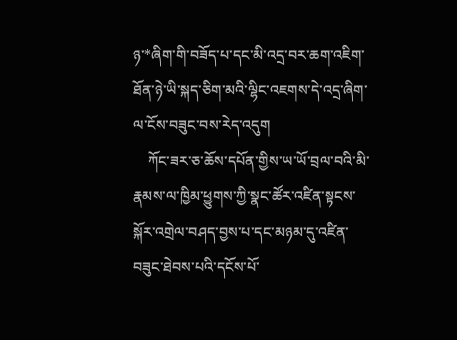ཉ་*ཞིག་གི་བཟོད་པ་དང་མི་འདྲ་བར་ཆག་འཇིག་ཐོན་ཉེ་ཡི་སྐད་ཅིག་མའི་ལྷིང་འཇགས་དེ་འདྲ་ཞིག་ལ་ངོས་བཟུང་བས་རེད་འདུག
    ཀོང་ཟར་ཅ་ཆོས་དཔོན་གྱིས་ཡ་ཡོ་བྲལ་བའི་མི་རྣམས་ལ་ཁྱིམ་ཕྱུགས་ཀྱི་སྣང་ཚོར་འཛིན་སྟངས་སྐོར་འགྲེལ་བཤད་བྱས་པ་དང་མཉམ་དུ་འཛིན་བཟུང་ཐེབས་པའི་དངོས་པོ་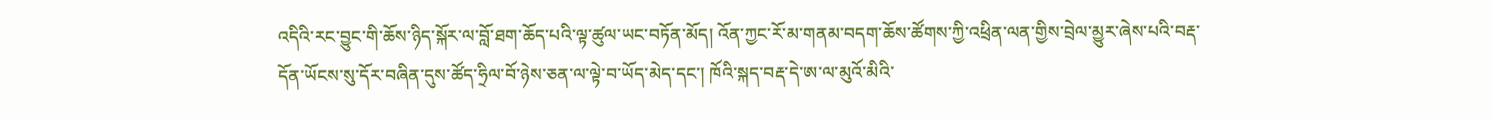འདིའི་རང་བྱུང་གི་ཆོས་ཉིད་སྐོར་ལ་བློ་ཐག་ཆོད་པའི་ལྟ་ཚུལ་ཡང་བཏོན་མོད། འོན་ཀྱང་རོ་མ་གནམ་བདག་ཆོས་ཚོགས་ཀྱི་འཕྲིན་ལན་གྱིས་བྲེལ་མྱུར་ཞེས་པའི་བརྡ་དོན་ཡོངས་སུ་དོར་བཞིན་དུས་ཚོད་ཧྲིལ་བོ་ཉེས་ཅན་ལ་ལྟེ་བ་ཡོད་མེད་དང་། ཁོའི་སྐད་བརྡ་དེ་ཨ་ལ་མུའོ་མིའི་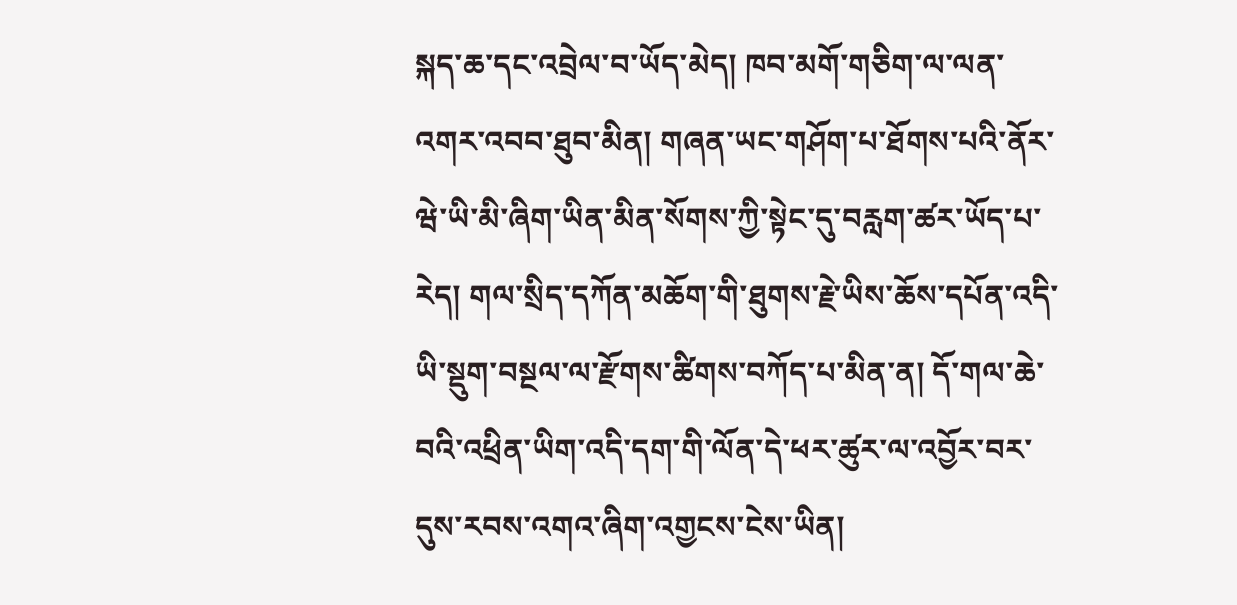སྐད་ཆ་དང་འབྲེལ་བ་ཡོད་མེད། ཁབ་མགོ་གཅིག་ལ་ལན་འགར་འབབ་ཐུབ་མིན། གཞན་ཡང་གཤོག་པ་ཐོགས་པའི་ནོར་ཝེ་ཡི་མི་ཞིག་ཡིན་མིན་སོགས་ཀྱི་སྟེང་དུ་བརླག་ཚར་ཡོད་པ་རེད། གལ་སྲིད་དཀོན་མཆོག་གི་ཐུགས་རྗེ་ཡིས་ཆོས་དཔོན་འདི་ཡི་སྡུག་བསྔལ་ལ་རྫོགས་ཚིགས་བཀོད་པ་མིན་ན། དོ་གལ་ཆེ་བའི་འཕྲིན་ཡིག་འདི་དག་གི་ལོན་དེ་ཕར་ཚུར་ལ་འབྱོར་བར་དུས་རབས་འགའ་ཞིག་འགྱངས་ངེས་ཡིན།